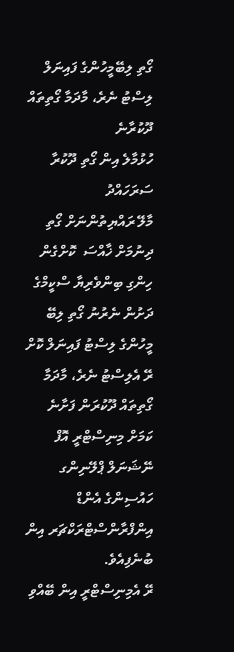ގޯތި ލިބޭމީހުންގެ ފައިނަލް ލިސްޓު ނެރެ، މާދަމާ ގޯތިތައް ދޫކުރާނެ
ހުޅުމާލެ އިން ގޯތި ދޫކުރާ ސަރަހައްދު
މާލޭ ރައްޔިތުންނަށް ގޯތި ދިނުމަށް ޚާއްސަ  ކޮށްގެން ހިންގި ބިންވެރިޔާ ސްކީމްގެ ދަށުން ނެރުނު ގޯތި ލިބޭ މީހުންގެ ލިސްޓު ފައިނަލް ކޮށް ރޭ އެލިސްޓު ނެރެ، މާދަމާ ގޯތިތައް ދޫކުރަން ފަށާނެ ކަމަށް މިނިސްޓްރީ އޮފް ނޭޝަނަލް ޕްލޭނިންގ ހައުސިންގެ އެންޑް އިންފްރާންސްޓްރަކްޗަރ އިން ބުނެފިއެވެ.
ރޭ އެމިނިސްޓްރީ އިން ބޭއްވި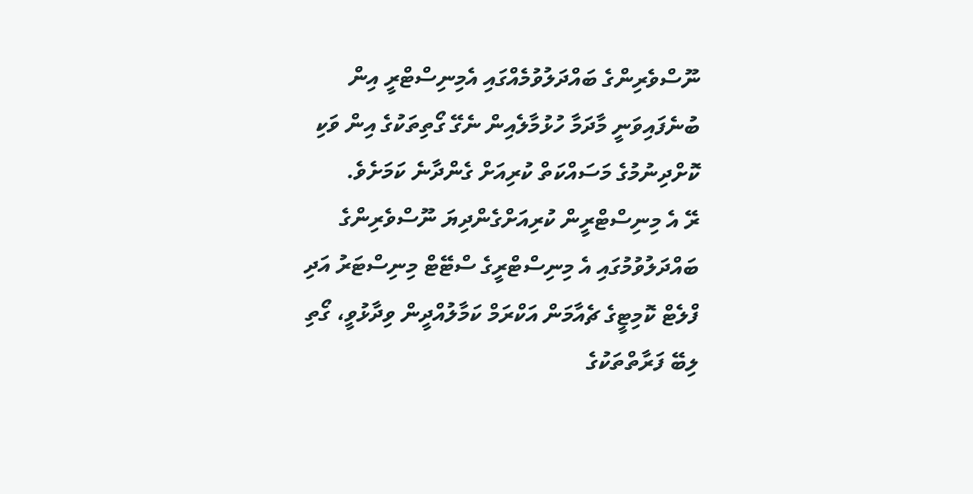ނޫސްވެރިންގެ ބައްދަލުވުމެއްގައި އެމިނިސްޓްރީ އިން ބުނެފައިވަނީ މާދަމާ ހުޅުމާލެއިން ނެގޭ ގޯތިތަކުގެ އިން ވަކި ކޮށްދިނުމުގެ މަސައްކަތް ކުރިއަށް ގެންދާނެ ކަމަށެވެ.
ރޭ އެ މިނިސްޓްރީން ކުރިއަށްގެންދިޔަ ނޫސްވެރިންގެ ބައްދަލުވުމުގައި އެ މިނިސްޓްރީގެ ސްޓޭޓް މިނިސްޓަރު އަދި ފްލެޓް ކޮމިޓީގެ ޗެއާމަން އަކްރަމް ކަމާލުއްދީން ވިދާޅުވީ، ގޯތި ލިބޭ ފަރާތްތަކުގެ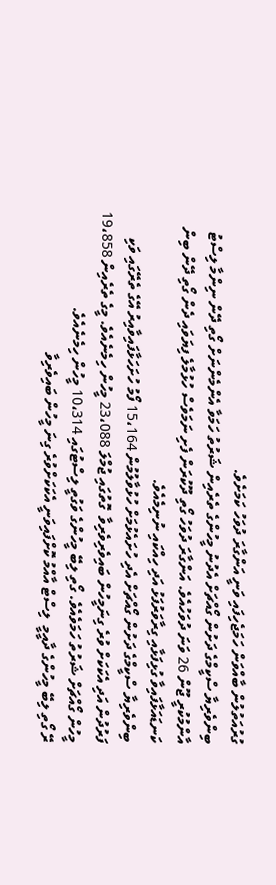ގުރުއަތުލުން ބާއްވަން ހަމަޖެހިފައި ވަނީ އަންގާރަ ދުވަހު ކަމަށެވެ.
ބިންވެރިޔާ ސްކީމްގެ ދަށުން ގޯއްޗަށް އެދުނު މީހުންގެ ތެރެއިން ޝަރުތު ހަމަވާ އެންމެންނަށް ގޯތި ދޭން ނިންމާ ލިސްޓު އާންމުކުރީ ޖޫން 26 ވަނަ ދުވަހުއެވެ. އަންގާރަ ދުވަހު ގޯތި ދޫކުރަން ފެށި ނަމަވެސް ހުޅުމާލެ ފިޔަވައި ދެން ގޯތި ދޭން ބިން ކަނޑައަޅާފައިވާ ގުޅިފަޅާއި ގިރާވަރުފަޅު އަދި ހިއްކައި ނުނިމެއެވެ.
ބިންވެރިޔާ ސްކީމްގެ ދަށުން ގޯއްޗަށް އެދި ހުށައެޅުމަށް ހުޅުވާލުމުން 15،164 ފޯމު ހުށަހަޅާފައިވާއިރު އޭގެ ތެރޭގައި ވަކި ފަރުދުން އަދި އެކަކަށް ވުރެ ގިނަމީހުން ބައިވެރިވެރިވާ  ގޮތުގައި ޖުމްލަ 23،088 މީހުން ހިމެނެއެވެ. މީގެ ތެރެއިން 19،858 މީހުން ގޯއްޗަށް ޝަރުތު ހަމަވެއެވެ. ގޯތި ލިބޭ މީހުންގެ ވަގުތީ ލިސްޓުގައި 10،314 މީހުން ހިމެނެއެވެ.
ރޭ ގޯތި ލިބޭ މީހުންގެ ދާއީމީ  ލިސްޓް އާއްމު ކޮށްފައިވަނީ އެކަކަށްވުރެ ގިނަ މީހުން ބައިވެރިވާ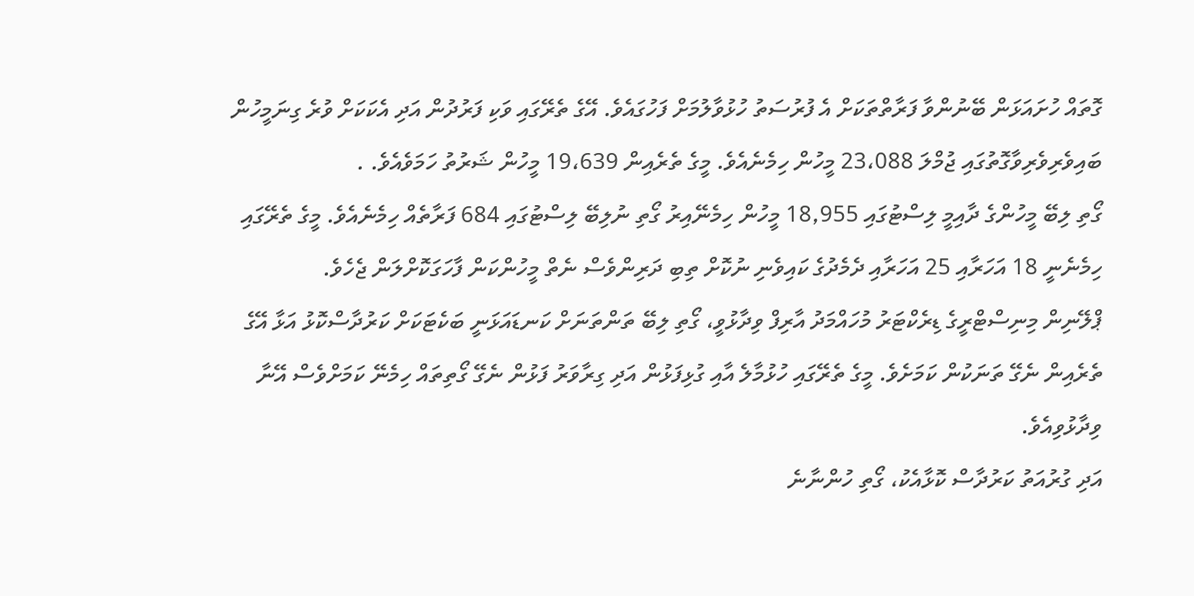ގޮތައް ހުށައަޅަން ބޭނުންވާ ފަރާތްތަކަށް އެ ފުރުސަތު ހުޅުވާލުމަށް ފަހުގައެވެ. އޭގެ ތެރޭގައި ވަކި ފަރުދުން އަދި އެކަކަށް ވުރެ ގިނަމީހުން ބައިވެރިވެރިވާގޮތުގައި ޖުމްލަ 23،088 މީހުން ހިމެނެއެވެ. މީގެ ތެރެއިން 19،639 މީހުން ޝަރުތު ހަމަވެއެވެ. .
ގޯތި ލިބޭ މީހުންގެ ދާއިމީ ލިސްޓުގައި 18,955 މީހުން ހިމެނޭއިރު ގޯތި ނުލިބޭ ލިސްޓުގައި 684 ފަރާތެއް ހިމެނެއެވެ. މީގެ ތެރޭގައި ހިމެނެނީ 18 އަހަރާއި 25 އަހަރާއި ދެމެދުގެ ކައިވެނި ނުކޮށް ތިބި ދަރިންވެސް ނެތް މީހުންކަން ފާހަގަކޮށްލަން ޖެހެވެ.
ޕްލޭނިން މިނިސްޓްރީގެ ޑިރެކްޓަރު މުހައްމަދު އާރިފް ވިދާޅުވީ، ގޯތި ލިބޭ ތަންތަނަށް ކަނޑައަޅަނީ ބަކެޓަކަށް ކަރުދާސްކޮޅު އަޅާ އޭގެ ތެރެއިން ނެގޭ ތަނަކުން ކަމަށެވެ. މީގެ ތެރޭގައި ހުޅުމާލެ އާއި ގުޅިފަޅުން އަދި ގިރާވަރު ފަޅުން ނެގޭ ގޯތިތައް ހިމެނޭ ކަމަށްވެސް އޭނާ ވިދާޅުވިއެވެ.
އަދި ގުރުއަތު ކަރުދާސް ކޮޅާއެކު، ގޯތި ހުންނާނެ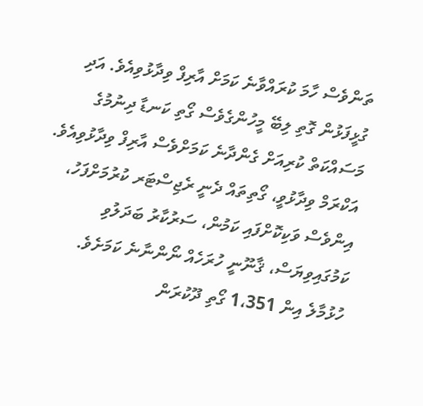ތަންވެސް ހާމަ ކުރައްވާނެ ކަމަށް އާރިފް ވިދާޅުވިއެވެ. އަދި ގުޅީފަޅުން ގޮތި ލިބޭ މީހުންގެވެސް ގޯތި ކަނޑާ ދިނުމުގެ މަސައްކަތް ކުރިއަށް ގެންދާނެ ކަމަށްވެސް އާރިފް ވިދާޅުވިއެވެ.
އަކްރަމް ވިދާޅުވީ، ގޯތިތައް ދެނީ ރެޖިސްޓަރ ކުރުމަށްފަހު، އިންވެސް ވަކިކޮށްފައި ކަމުން، ސަރުކާރު ބަދަލުވި ކަމުގައިވިޔަސް، ޤާނޫނީ ހުރަހެއް ނޯންނާނެ ކަމަށެވެ.
ހުޅުމާލެ އިން 1،351 ގޯތި ދޫކުރަން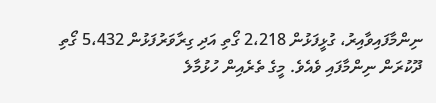ނިންމާފައިވާއިރު، ގުޅީފަޅުން 2،218 ގޯތި އަދި ގިރާވަރުފަޅުން 5،432 ގޯތި ދޫކުރަން ނިންމާފައި ވެއެވެ. މީގެ ތެރެއިން ހުޅުމާލެ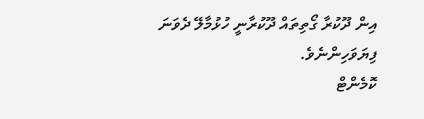އިން ދޫކުރާ ގޯތިތައް ދޫކުރާނީ ހުޅުމާލޭ ދެވަނަ ފިޔަވަހިންނެވެ.
ކޮމެންޓް